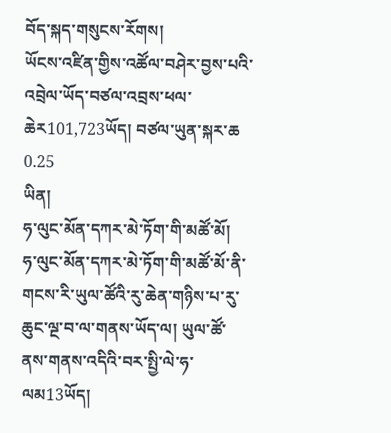བོད་སྐད་གསུངས་རོགས།
ཡོངས་འཛིན་གྱིས་འཚོལ་བཤེར་བྱས་པའི་འབྲེལ་ཡོད་བཙལ་འབྲས་ཕལ་ཆེར101,723ཡོད། བཙལ་ཡུན་སྐར་ཆ 0.25
ཡིན།
ཧ་ལུང་མོན་དཀར་མེ་ཏོག་གི་མཚོ་མོ།
ཧ་ལུང་མོན་དཀར་མེ་ཏོག་གི་མཚོ་མོ་ནི་གངས་རི་ཡུལ་ཚོའི་རུ་ཆེན་གཉིས་པ་རུ་ཆུང་ལྔ་བ་ལ་གནས་ཡོད་ལ། ཡུལ་ཚོ་ནས་གནས་འདིའི་བར་སྤྱི་ལེ་ཧ་ལམ13ཡོད།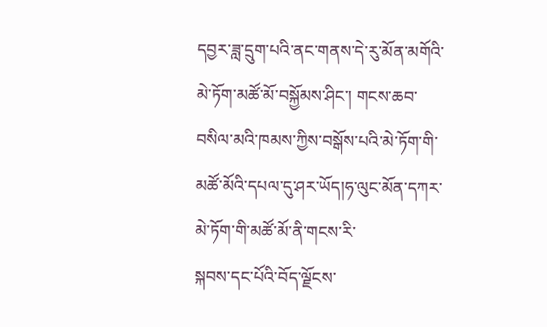དབྱར་ཟླ་དྲུག་པའི་ནང་གནས་དེ་རུ་མོན་མགོའི་མེ་ཏོག་མཚོ་མོ་བསྐྱོམས་ཤིང་། གངས་ཆབ་བསིལ་མའི་ཁམས་ཀྱིས་བསྒོས་པའི་མེ་ཏོག་གི་མཚོ་མོའི་དཔལ་དུ་ཤར་ཡོད།ཧ་ལུང་མོན་དཀར་མེ་ཏོག་གི་མཚོ་མོ་ནི་གངས་རི་
སྐབས་དང་པོའི་བོད་ལྗོངས་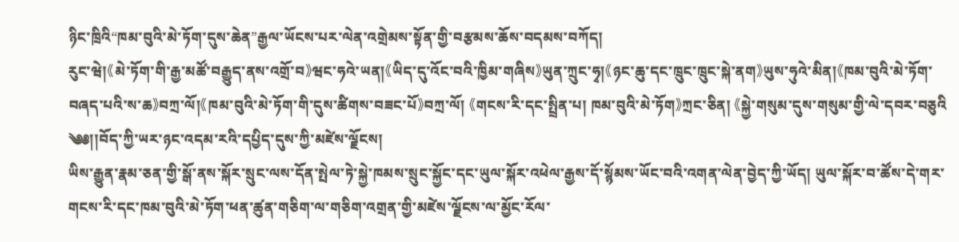ཉིང་ཁྲིའི“ཁམ་བུའི་མེ་ཏོག་དུས་ཆེན”རྒྱལ་ཡོངས་པར་ལེན་འགྲེམས་སྟོན་གྱི་བརྩམས་ཆོས་བདམས་བཀོད།
རུང་ཝེ།《མེ་ཏོག་གི་རྒྱ་མཚོ་བརྒྱུད་ནས་འགྲོ་བ》ཝང་ཧའེ་ཡན།《ཡིད་དུ་འོང་བའི་ཁྱིམ་གཞིས》ཡུན་ཀྲུང་ཧྭ།《ཉང་ཆུ་དང་ཁྲུང་ཁྲུང་སྐེ་ནག》ཡུས་ཧུའེ་མིན།《ཁམ་བུའི་མེ་ཏོག་བཞད་པའི་ས་ཆ》བཀྲ་ལོ།《ཁམ་བུའི་མེ་ཏོག་གི་དུས་ཚིགས་བཟང་པོ》བཀྲ་ལོ། 《གངས་རི་དང་སྤྲིན་པ། ཁམ་བུའི་མེ་ཏོག》ཀྲང་ཅིན། 《སྐྱེ་གསུམ་དུས་གསུམ་གྱི་ལེ་དབར་བཅུའི
༄༅།།བོད་ཀྱི་ཡར་ཉང་འདམ་རའི་དཔྱིད་དུས་ཀྱི་མཛེས་ལྗོངས།
ཡིས་རྒྱུན་རྣམ་ཅན་གྱི་སྒོ་ནས་སྐོར་སྲུང་ལས་དོན་སྤེལ་ཏེ་སྐྱེ་ཁམས་སྲུང་སྐྱོང་དང་ཡུལ་སྐོར་འཕེལ་རྒྱས་དོ་སྙོམས་ཡོང་བའི་འགན་ལེན་བྱེད་ཀྱི་ཡོད། ཡུལ་སྐོར་བ་ཚོས་དེ་གར་གངས་རི་དང་ཁམ་བུའི་མེ་ཏོག་ཕན་ཚུན་གཅིག་ལ་གཅིག་འགྲན་གྱི་མཛེས་ལྗོངས་ལ་མྱོང་རོལ་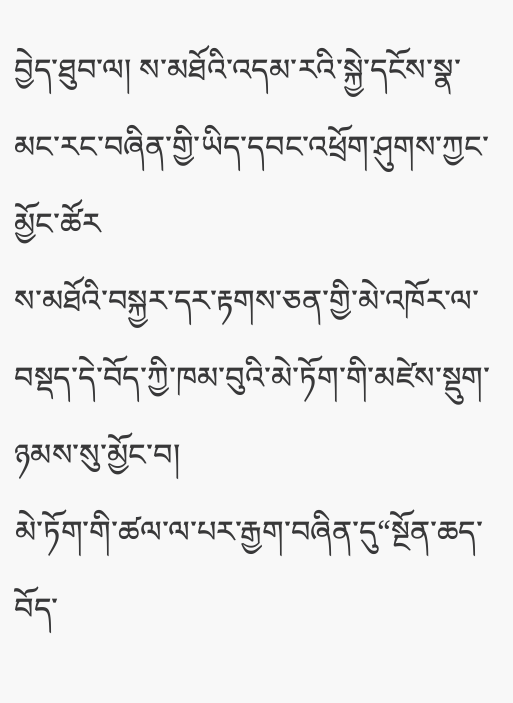བྱེད་ཐུབ་ལ། ས་མཐོའི་འདམ་རའི་སྐྱེ་དངོས་སྣ་མང་རང་བཞིན་གྱི་ཡིད་དབང་འཕྲོག་ཤུགས་ཀྱང་མྱོང་ཚོར
ས་མཐོའི་བསྐྱར་དར་རྟགས་ཅན་གྱི་མེ་འཁོར་ལ་བསྡད་དེ་བོད་ཀྱི་ཁམ་བུའི་མེ་ཏོག་གི་མཛེས་སྡུག་ཉམས་སུ་མྱོང་བ།
མེ་ཏོག་གི་ཚལ་ལ་པར་རྒྱག་བཞིན་དུ“སྔོན་ཆད་བོད་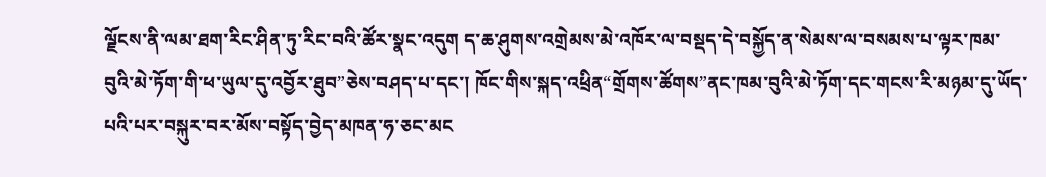ལྗོངས་ནི་ལམ་ཐག་རིང་ཤིན་ཏུ་རིང་བའི་ཚོར་སྣང་འདུག ད་ཆ་ཤུགས་འགྲེམས་མེ་འཁོར་ལ་བསྡད་དེ་བསྐྱོད་ན་སེམས་ལ་བསམས་པ་ལྟར་ཁམ་བུའི་མེ་ཏོག་གི་ཕ་ཡུལ་དུ་འབྱོར་ཐུབ”ཅེས་བཤད་པ་དང་། ཁོང་གིས་སྐད་འཕྲིན“གྲོགས་ཚོགས”ནང་ཁམ་བུའི་མེ་ཏོག་དང་གངས་རི་མཉམ་དུ་ཡོད་པའི་པར་བསྐུར་བར་མོས་བསྟོད་བྱེད་མཁན་ཧ་ཅང་མང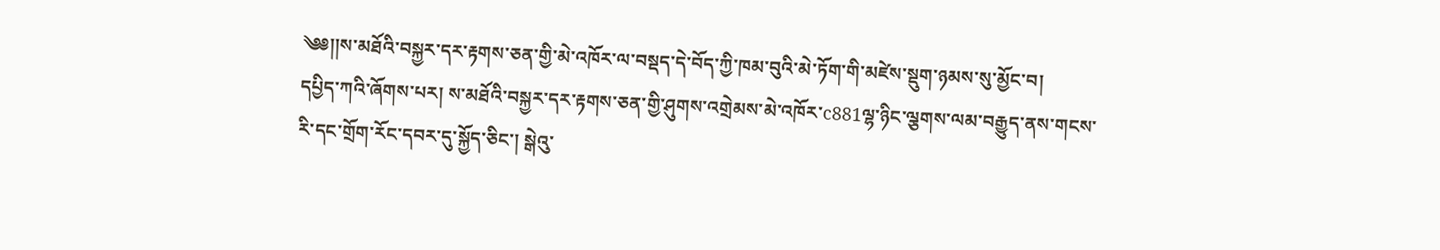༄༅།།ས་མཐོའི་བསྐྱར་དར་རྟགས་ཅན་གྱི་མེ་འཁོར་ལ་བསྡད་དེ་བོད་ཀྱི་ཁམ་བུའི་མེ་ཏོག་གི་མཛེས་སྡུག་ཉམས་སུ་མྱོང་བ།
དཔྱིད་ཀའི་ཞོགས་པར། ས་མཐོའི་བསྐྱར་དར་རྟགས་ཅན་གྱི་ཤུགས་འགྲེམས་མེ་འཁོར་c881ལྷ་ཉིང་ལྕགས་ལམ་བརྒྱུད་ནས་གངས་རི་དང་གྲོག་རོང་དབར་དུ་སྐྱོད་ཅིང་། སྒེའུ་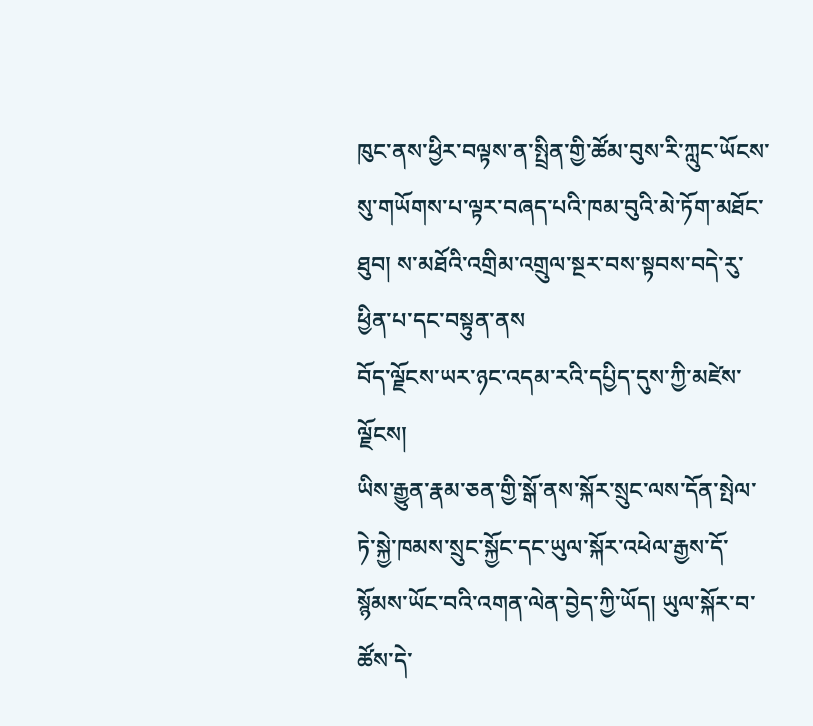ཁུང་ནས་ཕྱིར་བལྟས་ན་སྤྲིན་གྱི་ཚོམ་བུས་རི་ཀླུང་ཡོངས་སུ་གཡོགས་པ་ལྟར་བཞད་པའི་ཁམ་བུའི་མེ་ཏོག་མཐོང་ཐུབ། ས་མཐོའི་འགྲིམ་འགྲུལ་སྔར་བས་སྟབས་བདེ་རུ་ཕྱིན་པ་དང་བསྟུན་ནས
བོད་ལྗོངས་ཡར་ཉང་འདམ་རའི་དཔྱིད་དུས་ཀྱི་མཛེས་ལྗོངས།
ཡིས་རྒྱུན་རྣམ་ཅན་གྱི་སྒོ་ནས་སྐོར་སྲུང་ལས་དོན་སྤེལ་ཏེ་སྐྱེ་ཁམས་སྲུང་སྐྱོང་དང་ཡུལ་སྐོར་འཕེལ་རྒྱས་དོ་སྙོམས་ཡོང་བའི་འགན་ལེན་བྱེད་ཀྱི་ཡོད། ཡུལ་སྐོར་བ་ཚོས་དེ་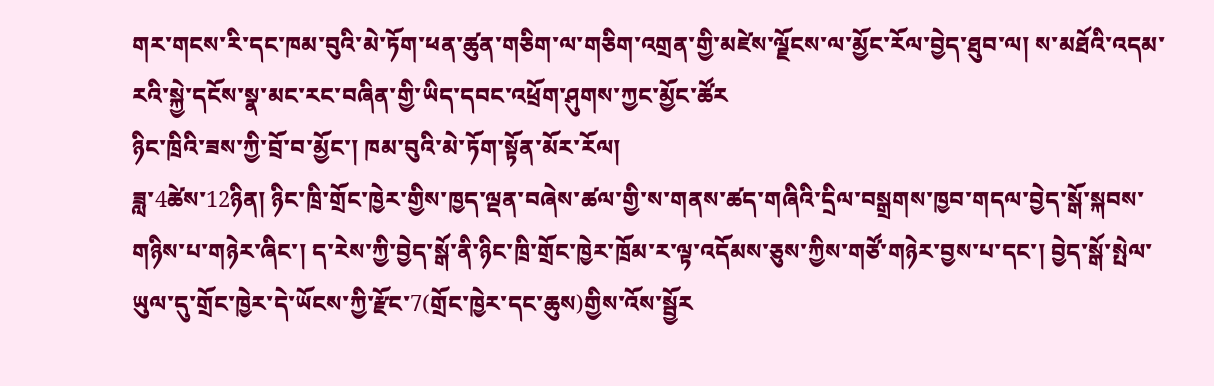གར་གངས་རི་དང་ཁམ་བུའི་མེ་ཏོག་ཕན་ཚུན་གཅིག་ལ་གཅིག་འགྲན་གྱི་མཛེས་ལྗོངས་ལ་མྱོང་རོལ་བྱེད་ཐུབ་ལ། ས་མཐོའི་འདམ་རའི་སྐྱེ་དངོས་སྣ་མང་རང་བཞིན་གྱི་ཡིད་དབང་འཕྲོག་ཤུགས་ཀྱང་མྱོང་ཚོར
ཉིང་ཁྲིའི་ཟས་ཀྱི་བྲོ་བ་མྱོང་། ཁམ་བུའི་མེ་ཏོག་སྟོན་མོར་རོལ།
ཟླ་4ཚེས་12ཉིན། ཉིང་ཁྲི་གྲོང་ཁྱེར་གྱིས་ཁྱད་ལྡན་བཞེས་ཚལ་གྱི་ས་གནས་ཚད་གཞིའི་དྲིལ་བསྒྲགས་ཁྱབ་གདལ་བྱེད་སྒོ་སྐབས་གཉིས་པ་གཉེར་ཞིང་། ད་རེས་ཀྱི་བྱེད་སྒོ་ནི་ཉིང་ཁྲི་གྲོང་ཁྱེར་ཁྲོམ་ར་ལྟ་འདོམས་ཅུས་ཀྱིས་གཙོ་གཉེར་བྱས་པ་དང་། བྱེད་སྒོ་སྤེལ་ཡུལ་དུ་གྲོང་ཁྱེར་དེ་ཡོངས་ཀྱི་རྫོང་7(གྲོང་ཁྱེར་དང་ཆུས)གྱིས་འོས་སྦྱོར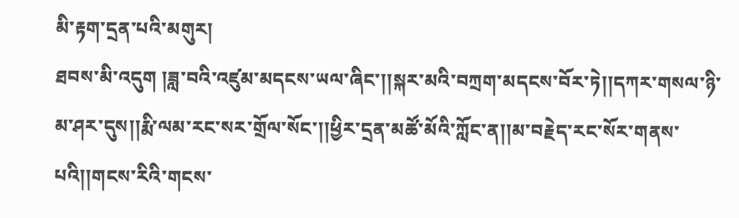མི་རྟག་དྲན་པའི་མགུར།
ཐབས་མི་འདུག །ཟླ་བའི་འཛུམ་མདངས་ཡལ་ཞིང་།།སྐར་མའི་བཀྲག་མདངས་བོར་ཏེ།།དཀར་གསལ་ཉི་མ་ཤར་དུས།།རྨི་ལམ་རང་སར་གྲོལ་སོང་།།ཕྱིར་དྲན་མཚོ་མོའི་ཀློང་ན།།མ་བརྗེད་རང་སོར་གནས་པའི།།གངས་རིའི་གངས་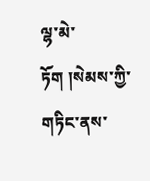ལྷ་མེ་ཏོག །སེམས་ཀྱི་གཏིང་ནས་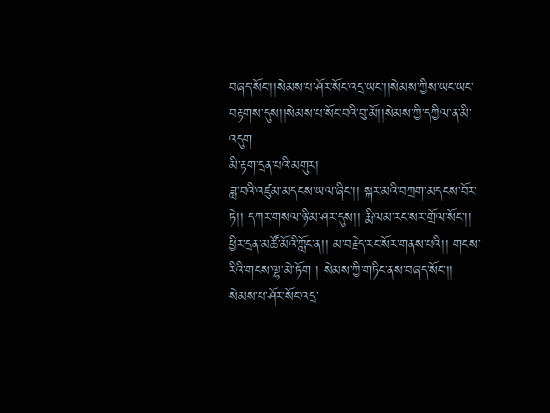བཞད་སོང་།།སེམས་པ་ཤོར་སོང་འདྲ་ཡང་།།སེམས་ཀྱིས་ཡང་ཡང་བརྟགས་དུས།།སེམས་པ་སོང་བའི་བུ་མོ།།སེམས་ཀྱི་དཀྱིལ་ན་མི་འདུག
མི་རྟག་དྲན་པའི་མགུར།
ཟླ་བའི་འཛུམ་མདངས་ཡལ་ཞིང་།། སྐར་མའི་བཀྲག་མདངས་བོར་ཏེ།། དཀར་གསལ་ཉི་མ་ཤར་དུས།། རྨི་ལམ་རང་སར་གྲོལ་སོང་།། ཕྱིར་དྲན་མཚོ་མོའི་ཀློང་ན།། མ་བརྗེད་རང་སོར་གནས་པའི།། གངས་རིའི་གངས་ལྷ་མེ་ཏོག ། སེམས་ཀྱི་གཏིང་ནས་བཞད་སོང་།། སེམས་པ་ཤོར་སོང་འདྲ་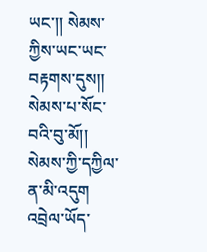ཡང་།། སེམས་ཀྱིས་ཡང་ཡང་བརྟགས་དུས།། སེམས་པ་སོང་བའི་བུ་མོ།། སེམས་ཀྱི་དཀྱིལ་ན་མི་འདུག
འབྲེལ་ཡོད་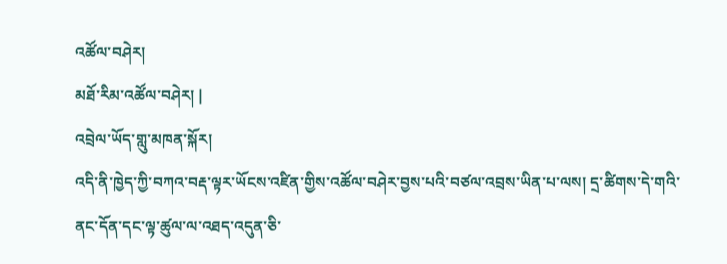འཚོལ་བཤེར།
མཐོ་རིམ་འཚོལ་བཤེར། |
འབྲེལ་ཡོད་གླུ་མཁན་སྐོར།
འདི་ནི་ཁྱེད་ཀྱི་བཀའ་བརྡ་ལྟར་ཡོངས་འཛིན་གྱིས་འཚོལ་བཤེར་བྱས་པའི་བཙལ་འབྲས་ཡིན་པ་ལས། དྲ་ཚིགས་དེ་གའི་ནང་དོན་དང་ལྟ་ཚུལ་ལ་འཐད་འདུན་ཅི་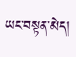ཡང་བསྟན་མེད།